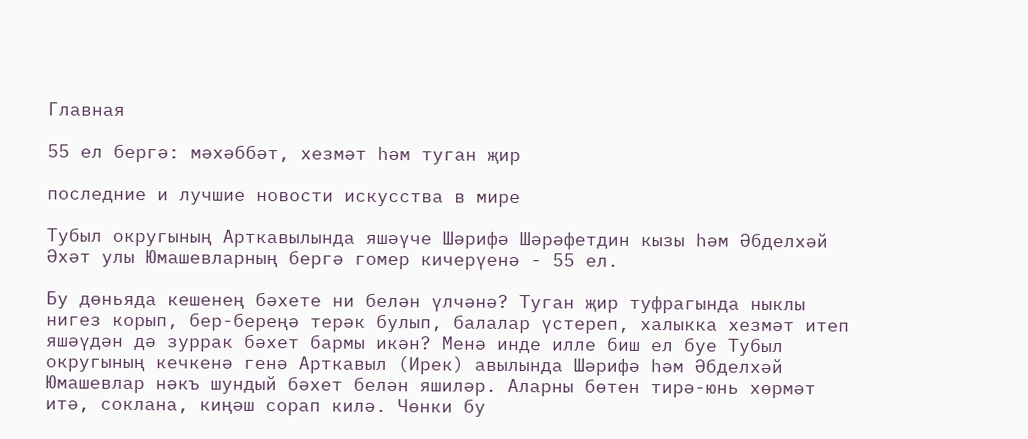Главная

55 ел бергә: мәхәббәт, хезмәт һәм туган җир

последние и лучшие новости искусства в мире

Тубыл округының Арткавылында яшәүче Шәрифә Шәрәфетдин кызы һәм Әбделхәй Әхәт улы Юмашевларның бергә гомер кичерүенә - 55 ел.

Бу дөньяда кешенең бәхете ни белән үлчәнә? Туган җир туфрагында ныклы нигез корып, бер-береңә терәк булып, балалар үстереп, халыкка хезмәт итеп яшәүдән дә зуррак бәхет бармы икән? Менә инде илле биш ел буе Тубыл округының кечкенә генә Арткавыл (Ирек) авылында Шәрифә һәм Әбделхәй Юмашевлар нәкъ шундый бәхет белән яшиләр. Аларны бөтен тирә-юнь хөрмәт итә, соклана, киңәш сорап килә. Чөнки бу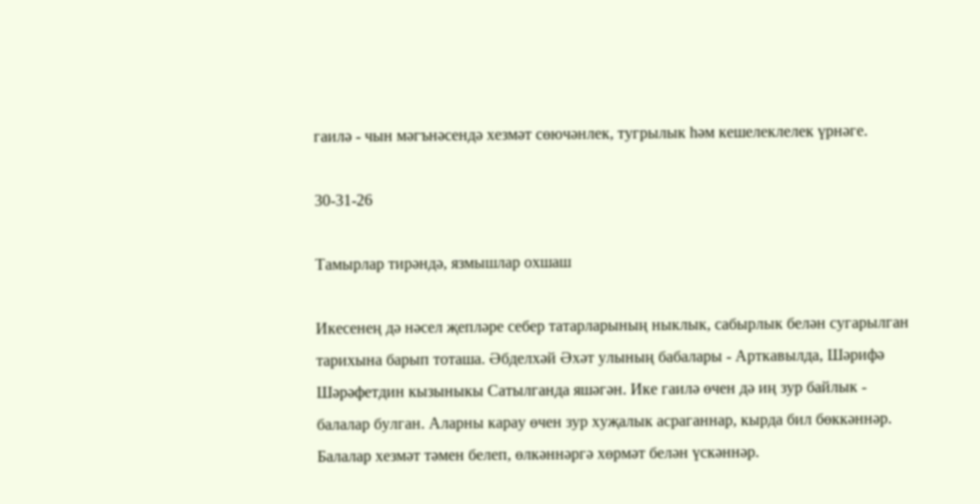гаилә - чын мәгънәсендә хезмәт сөючәнлек, тугрылык һәм кешелеклелек үрнәге.

30-31-26

Тамырлар тирәндә, язмышлар охшаш

Икесенең дә нәсел җепләре себер татарларының ныклык, сабырлык белән сугарылган тарихына барып тоташа. Әбделхәй Әхәт улының бабалары - Арткавылда, Шәрифә Шәрәфетдин кызыныкы Сатылганда яшәгән. Ике гаилә өчен дә иң зур байлык - балалар булган. Аларны карау өчен зур хуҗалык асраганнар, кырда бил бөккәннәр. Балалар хезмәт тәмен белеп, өлкәннәргә хөрмәт белән үскәннәр.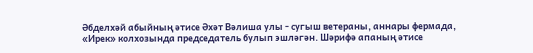Әбделхәй абыйның әтисе Әхәт Вәлиша улы - сугыш ветераны, аннары фермада, «Ирек» колхозында председатель булып эшләгән. Шәрифә апаның әтисе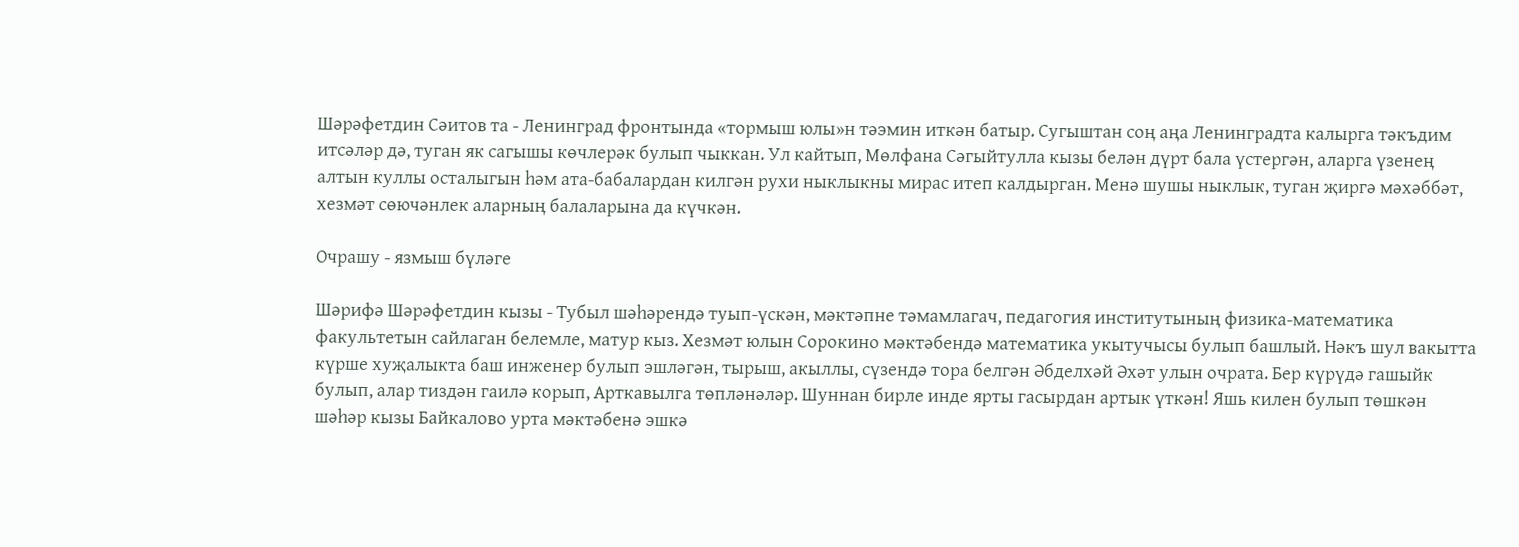Шәрәфетдин Сәитов та - Ленинград фронтында «тормыш юлы»н тәэмин иткән батыр. Сугыштан соң аңа Ленинградта калырга тәкъдим итсәләр дә, туган як сагышы көчлерәк булып чыккан. Ул кайтып, Мөлфана Сәгыйтулла кызы белән дүрт бала үстергән, аларга үзенең алтын куллы осталыгын һәм ата-бабалардан килгән рухи ныклыкны мирас итеп калдырган. Менә шушы ныклык, туган җиргә мәхәббәт, хезмәт сөючәнлек аларның балаларына да күчкән.

Очрашу - язмыш бүләге

Шәрифә Шәрәфетдин кызы - Тубыл шәһәрендә туып-үскән, мәктәпне тәмамлагач, педагогия институтының физика-математика факультетын сайлаган белемле, матур кыз. Хезмәт юлын Сорокино мәктәбендә математика укытучысы булып башлый. Нәкъ шул вакытта күрше хуҗалыкта баш инженер булып эшләгән, тырыш, акыллы, сүзендә тора белгән Әбделхәй Әхәт улын очрата. Бер күрүдә гашыйк булып, алар тиздән гаилә корып, Арткавылга төпләнәләр. Шуннан бирле инде ярты гасырдан артык үткән! Яшь килен булып төшкән шәһәр кызы Байкалово урта мәктәбенә эшкә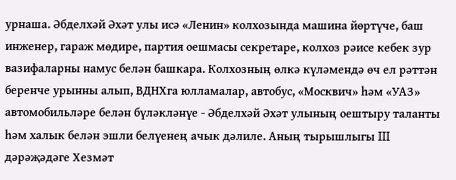урнаша. Әбделхәй Әхәт улы исә «Ленин» колхозында машина йөртүче, баш инженер, гараж мөдире, партия оешмасы секретаре, колхоз рәисе кебек зур вазифаларны намус белән башкара. Колхозның өлкә күләмендә өч ел рәттән беренче урынны алып, ВДНХга юлламалар, автобус, «Москвич» һәм «УАЗ» автомобильләре белән бүләкләнүе - Әбделхәй Әхәт улының оештыру таланты һәм халык белән эшли белүенең ачык дәлиле. Аның тырышлыгы III дәрәҗәдәге Хезмәт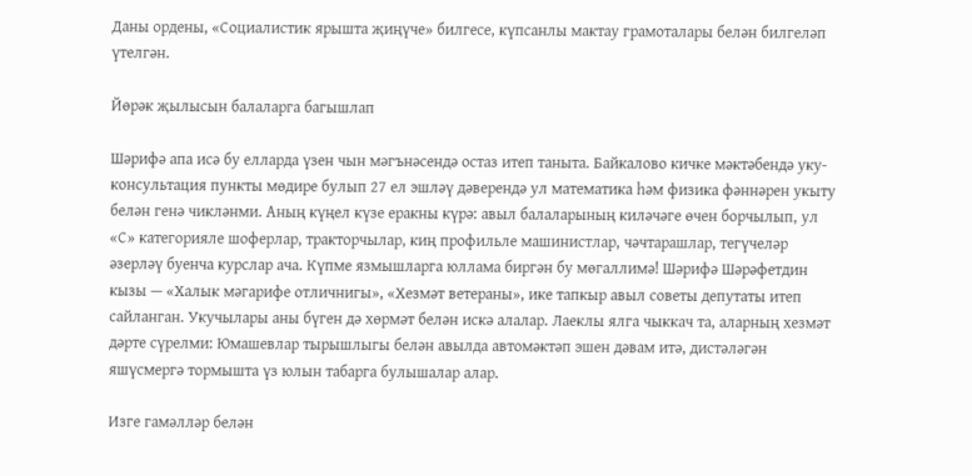Даны ордены, «Социалистик ярышта җиңүче» билгесе, күпсанлы мактау грамоталары белән билгеләп үтелгән.

Йөрәк җылысын балаларга багышлап

Шәрифә апа исә бу елларда үзен чын мәгънәсендә остаз итеп таныта. Байкалово кичке мәктәбендә уку-консультация пункты мөдире булып 27 ел эшләү дәверендә ул математика һәм физика фәннәрен укыту белән генә чикләнми. Аның күңел күзе еракны күрә: авыл балаларының киләчәге өчен борчылып, ул «С» категорияле шоферлар, тракторчылар, киң профильле машинистлар, чәчтарашлар, тегүчеләр әзерләү буенча курслар ача. Күпме язмышларга юллама биргән бу мөгаллимә! Шәрифә Шәрәфетдин кызы — «Халык мәгарифе отличнигы», «Хезмәт ветераны», ике тапкыр авыл советы депутаты итеп сайланган. Укучылары аны бүген дә хөрмәт белән искә алалар. Лаеклы ялга чыккач та, аларның хезмәт дәрте сүрелми: Юмашевлар тырышлыгы белән авылда автомәктәп эшен дәвам итә, дистәләгән яшүсмергә тормышта үз юлын табарга булышалар алар.

Изге гамәлләр белән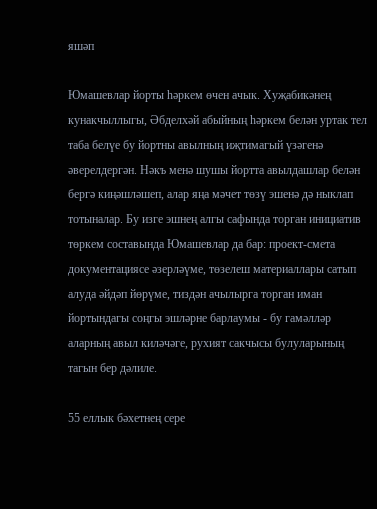яшәп

Юмашевлар йорты һәркем өчен ачык. Хуҗабикәнең кунакчыллыгы, Әбделхәй абыйның һәркем белән уртак тел таба белүе бу йортны авылның иҗтимагый үзәгенә әверелдергән. Нәкъ менә шушы йортта авылдашлар белән бергә киңәшләшеп, алар яңа мәчет төзү эшенә дә ныклап тотыналар. Бу изге эшнең алгы сафында торган инициатив төркем составында Юмашевлар да бар: проект-смета документациясе әзерләүме, төзелеш материаллары сатып алуда әйдәп йөрүме, тиздән ачылырга торган иман йортындагы соңгы эшләрне барлаумы - бу гамәлләр аларның авыл киләчәге, рухият сакчысы булуларының тагын бер дәлиле.

55 еллык бәхетнең сере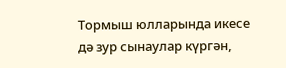Тормыш юлларында икесе дә зур сынаулар күргән,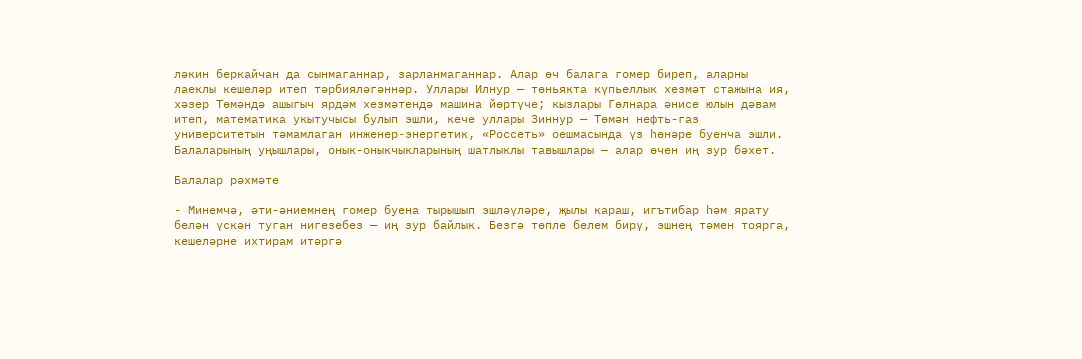ләкин беркайчан да сынмаганнар, зарланмаганнар. Алар өч балага гомер биреп, аларны лаеклы кешеләр итеп тәрбияләгәннәр. Уллары Илнур — төньякта күпьеллык хезмәт стажына ия, хәзер Төмәндә ашыгыч ярдәм хезмәтендә машина йөртүче; кызлары Гөлнара әнисе юлын дәвам итеп, математика укытучысы булып эшли, кече уллары Зиннур — Төмән нефть-газ университетын тәмамлаган инженер-энергетик, «Россеть» оешмасында үз һөнәре буенча эшли. Балаларының уңышлары, онык-оныкчыкларының шатлыклы тавышлары — алар өчен иң зур бәхет.

Балалар рәхмәте

- Минемчә, әти-әниемнең гомер буена тырышып эшләүләре, җылы караш, игътибар һәм ярату белән үскән туган нигезебез — иң зур байлык. Безгә төпле белем бирү, эшнең тәмен тоярга, кешеләрне ихтирам итәргә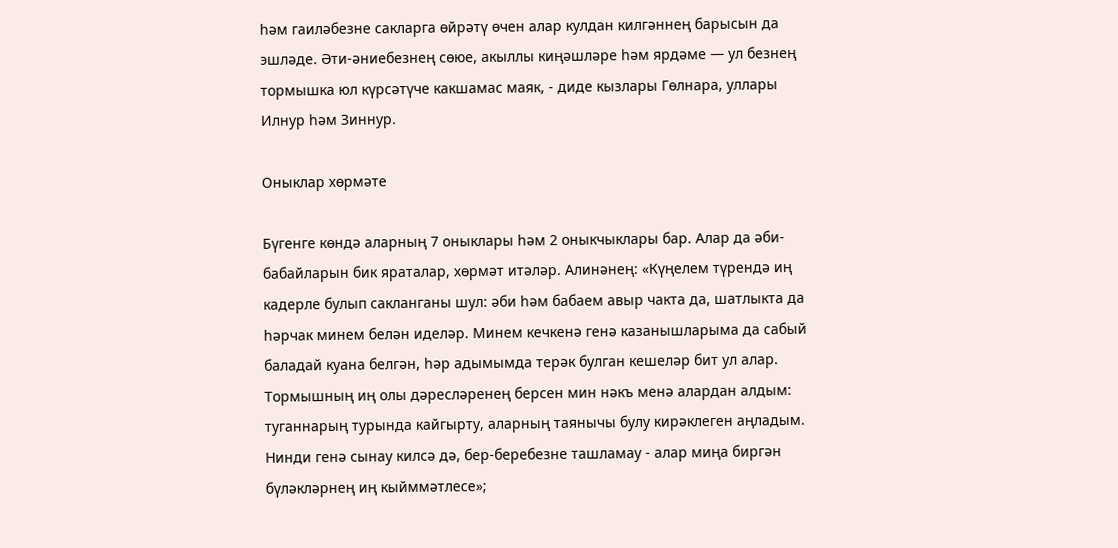һәм гаиләбезне сакларга өйрәтү өчен алар кулдан килгәннең барысын да эшләде. Әти-әниебезнең сөюе, акыллы киңәшләре һәм ярдәме — ул безнең тормышка юл күрсәтүче какшамас маяк, - диде кызлары Гөлнара, уллары Илнур һәм Зиннур.

Оныклар хөрмәте

Бүгенге көндә аларның 7 оныклары һәм 2 оныкчыклары бар. Алар да әби-бабайларын бик яраталар, хөрмәт итәләр. Алинәнең: «Күңелем түрендә иң кадерле булып сакланганы шул: әби һәм бабаем авыр чакта да, шатлыкта да һәрчак минем белән иделәр. Минем кечкенә генә казанышларыма да сабый баладай куана белгән, һәр адымымда терәк булган кешеләр бит ул алар. Тормышның иң олы дәресләренең берсен мин нәкъ менә алардан алдым: туганнарың турында кайгырту, аларның таянычы булу кирәклеген аңладым. Нинди генә сынау килсә дә, бер-беребезне ташламау - алар миңа биргән бүләкләрнең иң кыйммәтлесе»;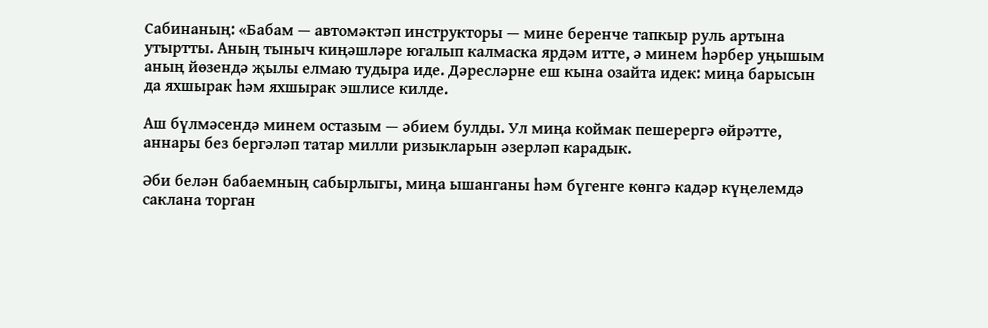Сабинаның: «Бабам — автомәктәп инструкторы — мине беренче тапкыр руль артына утыртты. Аның тыныч киңәшләре югалып калмаска ярдәм итте, ә минем һәрбер уңышым аның йөзендә җылы елмаю тудыра иде. Дәресләрне еш кына озайта идек: миңа барысын да яхшырак һәм яхшырак эшлисе килде.

Аш бүлмәсендә минем остазым — әбием булды. Ул миңа коймак пешерергә өйрәтте, аннары без бергәләп татар милли ризыкларын әзерләп карадык.

Әби белән бабаемның сабырлыгы, миңа ышанганы һәм бүгенге көнгә кадәр күңелемдә саклана торган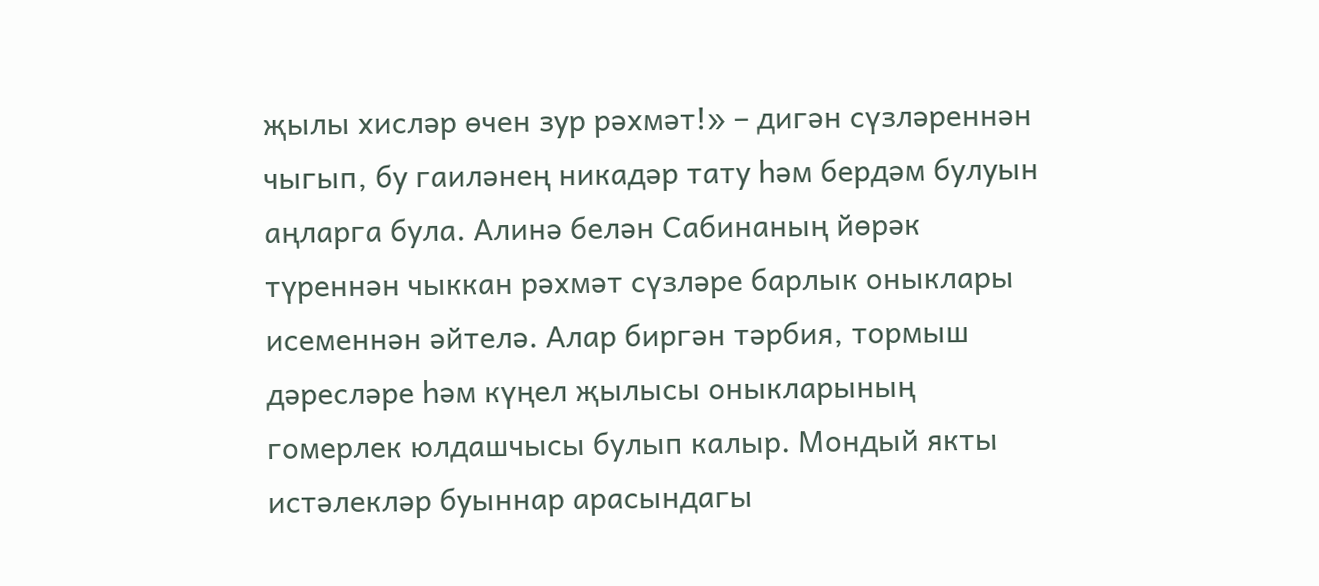җылы хисләр өчен зур рәхмәт!» – дигән сүзләреннән чыгып, бу гаиләнең никадәр тату һәм бердәм булуын аңларга була. Алинә белән Сабинаның йөрәк түреннән чыккан рәхмәт сүзләре барлык оныклары исеменнән әйтелә. Алар биргән тәрбия, тормыш дәресләре һәм күңел җылысы оныкларының гомерлек юлдашчысы булып калыр. Мондый якты истәлекләр буыннар арасындагы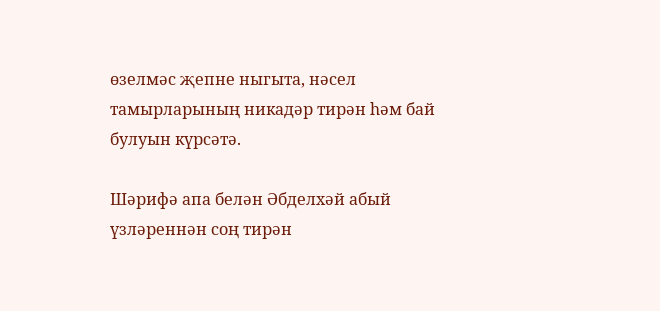өзелмәс җепне ныгыта, нәсел тамырларының никадәр тирән һәм бай булуын күрсәтә.

Шәрифә апа белән Әбделхәй абый үзләреннән соң тирән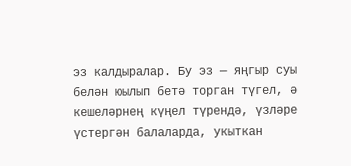эз калдыралар. Бу эз — яңгыр суы белән юылып бетә торган түгел, ә кешеләрнең күңел түрендә, үзләре үстергән балаларда, укыткан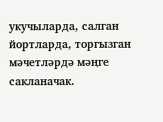укучыларда, салган йортларда, торгызган мәчетләрдә мәңге сакланачак.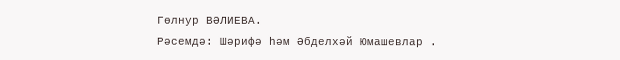Гөлнур ВӘЛИЕВА.
Рәсемдә: Шәрифә һәм Әбделхәй Юмашевлар .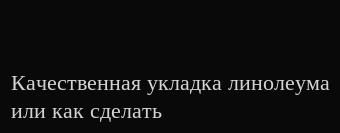Качественная укладка линолеума или как сделать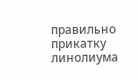правильно прикатку линолиума